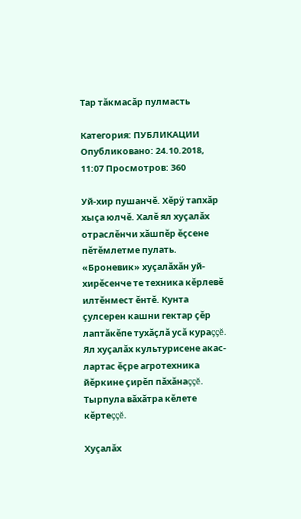Тар тăкмасăр пулмасть

Категория: ПУБЛИКАЦИИ Опубликовано: 24.10.2018, 11:07 Просмотров: 360

Уй-хир пушанчĕ. Хĕрÿ тапхăр хыçа юлчĕ. Халĕ ял хуçалăх отраслĕнчи хăшпĕр ĕçсене пĕтĕмлетме пулать. «Броневик» хуçалăхăн уй-хирĕсенче те техника кĕрлевĕ илтĕнмест ĕнтĕ. Кунта çулсерен кашни гектар çĕр лаптăкĕпе тухăçлă усă кураççĕ. Ял хуçалăх культурисене акас-лартас ĕçре агротехника йĕркине çирĕп пăхăнаççĕ. Тырпула вăхăтра кĕлете кĕртеççĕ.

Хуçалăх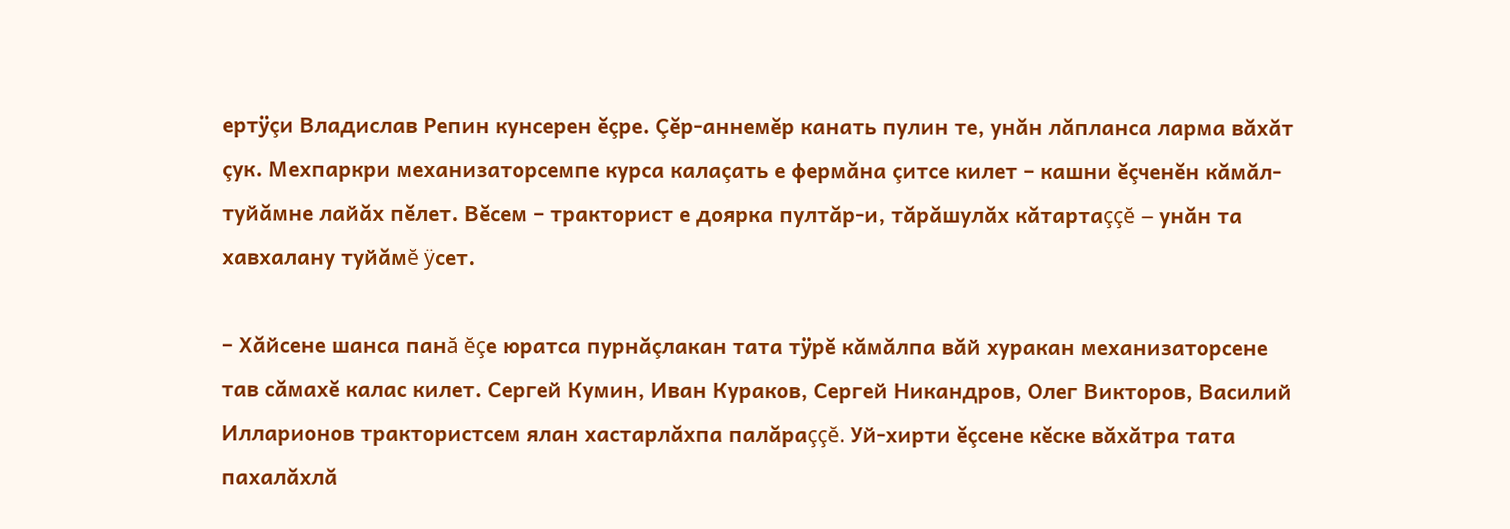ертÿçи Владислав Репин кунсерен ĕçре. Çĕр-аннемĕр канать пулин те, унăн лăпланса ларма вăхăт çук. Мехпаркри механизаторсемпе курса калаçать е фермăна çитсе килет – кашни ĕçченĕн кăмăл-туйăмне лайăх пĕлет. Вĕсем – тракторист е доярка пултăр-и, тăрăшулăх кăтартаççĕ – унăн та хавхалану туйăмĕ ÿсет.

– Хăйсене шанса панă ĕçе юратса пурнăçлакан тата тÿрĕ кăмăлпа вăй хуракан механизаторсене тав сăмахĕ калас килет. Сергей Кумин, Иван Кураков, Сергей Никандров, Олег Викторов, Василий Илларионов трактористсем ялан хастарлăхпа палăраççĕ. Уй-хирти ĕçсене кĕске вăхăтра тата пахалăхлă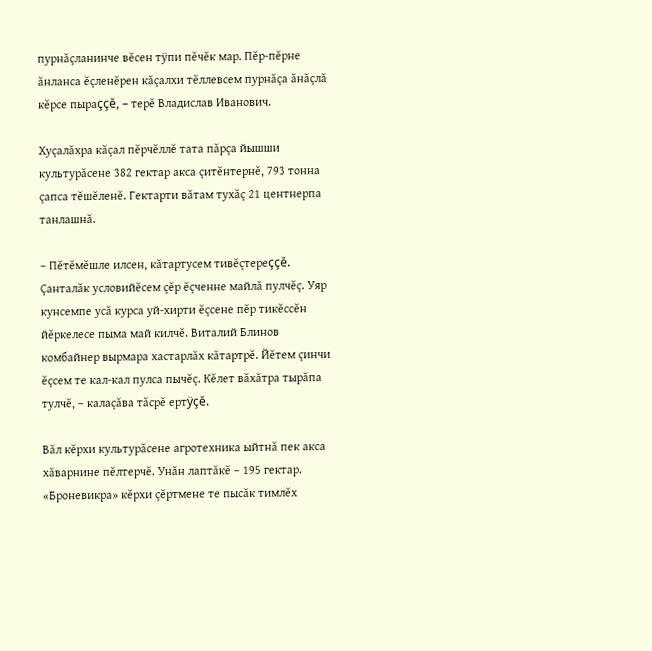пурнăçланинче вĕсен тÿпи пĕчĕк мар. Пĕр-пĕрне ăнланса ĕçленĕрен кăçалхи тĕллевсем пурнăçа ăнăçлă кĕрсе пыраççĕ, – терĕ Владислав Иванович.

Хуçалăхра кăçал пĕрчĕллĕ тата пăрçа йышши культурăсене 382 гектар акса çитĕнтернĕ, 793 тонна çапса тĕшĕленĕ. Гектарти вăтам тухăç 21 центнерпа танлашнă.

– Пĕтĕмĕшле илсен, кăтартусем тивĕçтереççĕ. Çанталăк условийĕсем çĕр ĕçченне майлă пулчĕç. Уяр кунсемпе усă курса уй-хирти ĕçсене пĕр тикĕссĕн йĕркелесе пыма май килчĕ. Виталий Блинов комбайнер вырмара хастарлăх кăтартрĕ. Йĕтем çинчи ĕçсем те кал-кал пулса пычĕç. Кĕлет вăхăтра тырăпа тулчĕ, – калаçăва тăсрĕ ертÿçĕ.

Вăл кĕрхи культурăсене агротехника ыйтнă пек акса хăварнине пĕлтерчĕ. Унăн лаптăкĕ – 195 гектар. «Броневикра» кĕрхи çĕртмене те пысăк тимлĕх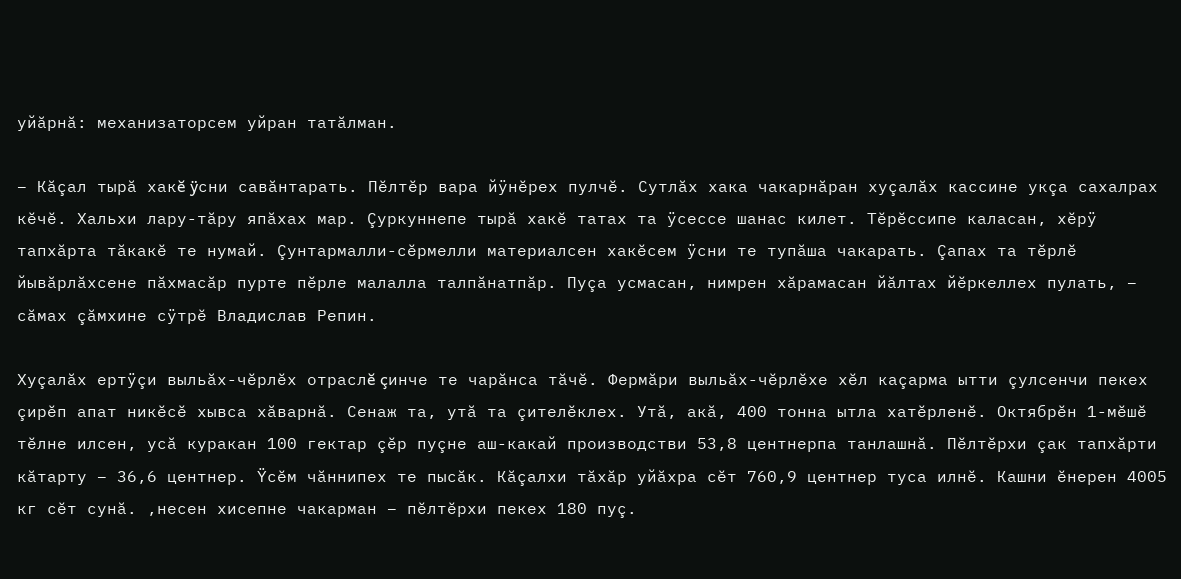уйăрнă: механизаторсем уйран татăлман.

– Кăçал тырă хакĕ ÿсни савăнтарать. Пĕлтĕр вара йÿнĕрех пулчĕ. Сутлăх хака чакарнăран хуçалăх кассине укçа сахалрах кĕчĕ. Хальхи лару-тăру япăхах мар. Çуркуннепе тырă хакĕ татах та ÿсессе шанас килет. Тĕрĕссипе каласан, хĕрÿ тапхăрта тăкакĕ те нумай. Çунтармалли-сĕрмелли материалсен хакĕсем ÿсни те тупăша чакарать. Çапах та тĕрлĕ йывăрлăхсене пăхмасăр пурте пĕрле малалла талпăнатпăр. Пуçа усмасан, нимрен хăрамасан йăлтах йĕркеллех пулать, – сăмах çăмхине сÿтрĕ Владислав Репин.

Хуçалăх ертÿçи выльăх-чĕрлĕх отраслĕ çинче те чарăнса тăчĕ. Фермăри выльăх-чĕрлĕхе хĕл каçарма ытти çулсенчи пекех çирĕп апат никĕсĕ хывса хăварнă. Сенаж та, утă та çителĕклех. Утă, акă, 400 тонна ытла хатĕрленĕ. Октябрĕн 1-мĕшĕ тĕлне илсен, усă куракан 100 гектар çĕр пуçне аш-какай производстви 53,8 центнерпа танлашнă. Пĕлтĕрхи çак тапхăрти кăтарту – 36,6 центнер. Ÿсĕм чăннипех те пысăк. Кăçалхи тăхăр уйăхра сĕт 760,9 центнер туса илнĕ. Кашни ĕнерен 4005 кг сĕт сунă. ,несен хисепне чакарман – пĕлтĕрхи пекех 180 пуç.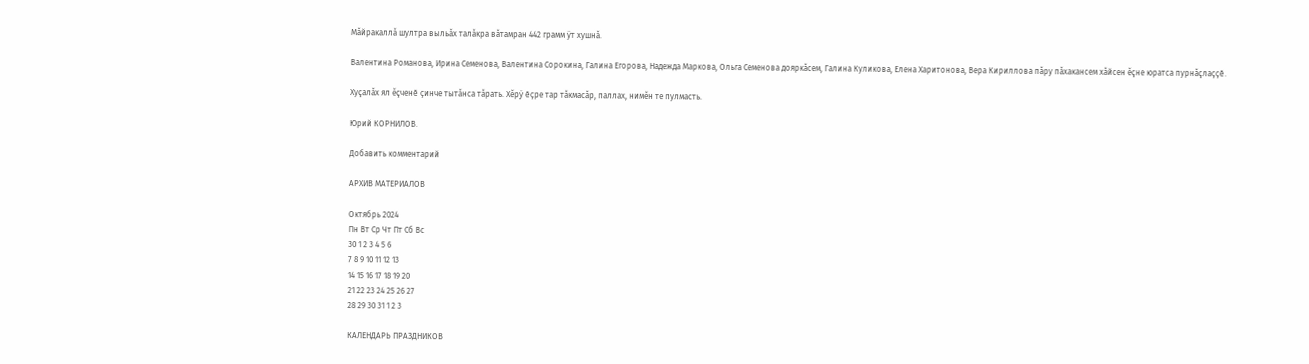Мăйракаллă шултра выльăх талăкра вăтамран 442 грамм ÿт хушнă.

Валентина Романова, Ирина Семенова, Валентина Сорокина, Галина Егорова, Надежда Маркова, Ольга Семенова дояркăсем, Галина Куликова, Елена Харитонова, Вера Кириллова пăру пăхакансем хăйсен ĕçне юратса пурнăçлаççĕ.

Хуçалăх ял ĕçченĕ çинче тытăнса тăрать. Хĕрÿ ĕçре тар тăкмасăр, паллах, нимĕн те пулмасть.

Юрий КОРНИЛОВ.

Добавить комментарий

АРХИВ МАТЕРИАЛОВ

Октябрь 2024
Пн Вт Ср Чт Пт Сб Вс
30 1 2 3 4 5 6
7 8 9 10 11 12 13
14 15 16 17 18 19 20
21 22 23 24 25 26 27
28 29 30 31 1 2 3

КАЛЕНДАРЬ ПРАЗДНИКОВ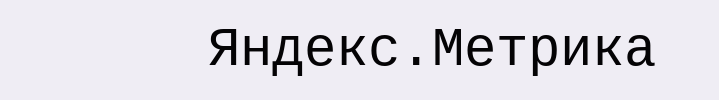Яндекс.Метрика